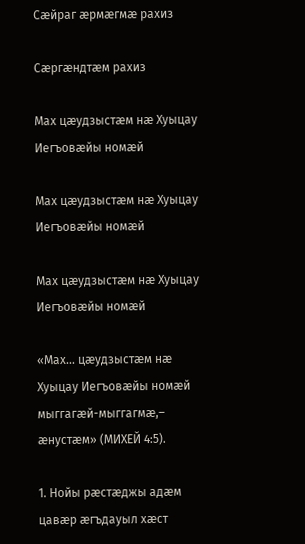Сӕйраг ӕрмӕгмӕ рахиз

Сӕргӕндтӕм рахиз

Мах цӕудзыстӕм нӕ Хуыцау Иегъовӕйы номӕй

Мах цӕудзыстӕм нӕ Хуыцау Иегъовӕйы номӕй

Мах цӕудзыстӕм нӕ Хуыцау Иегъовӕйы номӕй

«Мах... цӕудзыстӕм нӕ Хуыцау Иегъовӕйы номӕй мыггагӕй-мыггагмӕ,– ӕнустӕм» (МИХЕЙ 4:5).

1. Нойы рӕстӕджы адӕм цавӕр ӕгъдауыл хӕст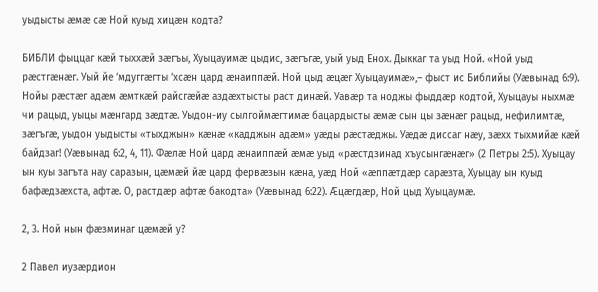уыдысты ӕмӕ сӕ Ной куыд хицӕн кодта?

БИБЛИ фыццаг кӕй тыххӕй зӕгъы, Хуыцауимӕ цыдис, зӕгъгӕ, уый уыд Енох. Дыккаг та уыд Ной. «Ной уыд рӕстгӕнӕг. Уый йе ’мдуггӕгты ’хсӕн цард ӕнаиппӕй. Ной цыд ӕцӕг Хуыцауимӕ»,– фыст ис Библийы (Уӕвынад 6:9). Нойы рӕстӕг адӕм ӕмткӕй райсгӕйӕ аздӕхтысты раст динӕй. Уавӕр та ноджы фыддӕр кодтой, Хуыцауы ныхмӕ чи рацыд, уыцы мӕнгард зӕдтӕ. Уыдон-иу сылгоймӕгтимӕ бацардысты ӕмӕ сын цы зӕнӕг рацыд, нефилимтӕ, зӕгъгӕ, уыдон уыдысты «тыхджын» кӕнӕ «кадджын адӕм» уӕды рӕстӕджы. Уӕдӕ диссаг нӕу, зӕхх тыхмийӕ кӕй байдзаг! (Уӕвынад 6:2, 4, 11). Фӕлӕ Ной цард ӕнаиппӕй ӕмӕ уыд «рӕстдзинад хъусынгӕнӕг» (2 Петры 2:5). Хуыцау ын куы загъта нау саразын, цӕмӕй йӕ цард фервӕзын кӕна, уӕд Ной «ӕппӕтдӕр сарӕзта, Хуыцау ын куыд бафӕдзӕхста, афтӕ. О, растдӕр афтӕ бакодта» (Уӕвынад 6:22). Ӕцӕгдӕр, Ной цыд Хуыцаумӕ.

2, 3. Ной нын фӕзминаг цӕмӕй у?

2 Павел иузӕрдион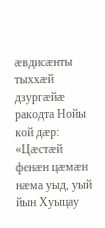ӕвдисӕнты тыххӕй дзургӕйӕ ракодта Нойы кой дӕр: «Цӕстӕй фенӕн цӕмӕн нӕма уыд, уый йын Хуыцау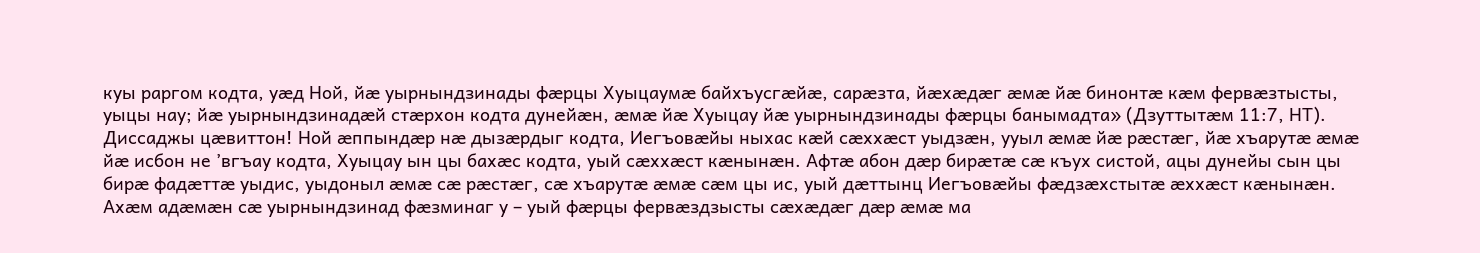куы раргом кодта, уӕд Ной, йӕ уырнындзинады фӕрцы Хуыцаумӕ байхъусгӕйӕ, сарӕзта, йӕхӕдӕг ӕмӕ йӕ бинонтӕ кӕм фервӕзтысты, уыцы нау; йӕ уырнындзинадӕй стӕрхон кодта дунейӕн, ӕмӕ йӕ Хуыцау йӕ уырнындзинады фӕрцы банымадта» (Дзуттытӕм 11:7, НТ). Диссаджы цӕвиттон! Ной ӕппындӕр нӕ дызӕрдыг кодта, Иегъовӕйы ныхас кӕй сӕххӕст уыдзӕн, ууыл ӕмӕ йӕ рӕстӕг, йӕ хъарутӕ ӕмӕ йӕ исбон не ’вгъау кодта, Хуыцау ын цы бахӕс кодта, уый сӕххӕст кӕнынӕн. Афтӕ абон дӕр бирӕтӕ сӕ къух систой, ацы дунейы сын цы бирӕ фадӕттӕ уыдис, уыдоныл ӕмӕ сӕ рӕстӕг, сӕ хъарутӕ ӕмӕ сӕм цы ис, уый дӕттынц Иегъовӕйы фӕдзӕхстытӕ ӕххӕст кӕнынӕн. Ахӕм адӕмӕн сӕ уырнындзинад фӕзминаг у – уый фӕрцы фервӕздзысты сӕхӕдӕг дӕр ӕмӕ ма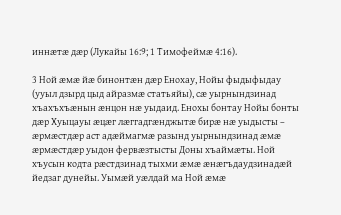иннӕтӕ дӕр (Лукайы 16:9; 1 Тимофеймӕ 4:16).

3 Ной ӕмӕ йӕ бинонтӕн дӕр Енохау, Нойы фыдыфыдау (ууыл дзырд цыд айразмӕ статьяйы), сӕ уырнындзинад хъахъхъӕнын ӕнцон нӕ уыдаид. Енохы бонтау Нойы бонты дӕр Хуыцауы ӕцӕг лӕггадгӕнджытӕ бирӕ нӕ уыдысты – ӕрмӕстдӕр аст адӕймагмӕ разынд уырнындзинад ӕмӕ ӕрмӕстдӕр уыдон фервӕзтысты Доны хъаймӕты. Ной хъусын кодта рӕстдзинад тыхми ӕмӕ ӕнӕгъдаудзинадӕй йедзаг дунейы. Уымӕй уӕлдай ма Ной ӕмӕ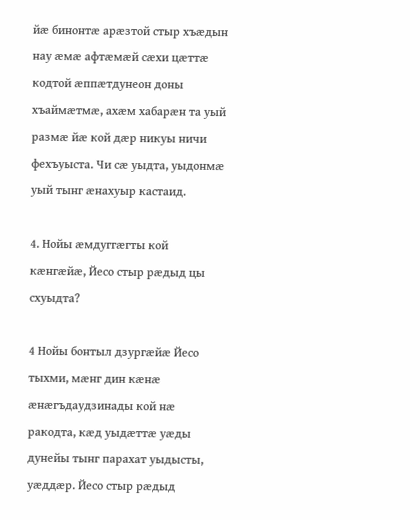йӕ бинонтӕ арӕзтой стыр хъӕдын нау ӕмӕ афтӕмӕй сӕхи цӕттӕ кодтой ӕппӕтдунеон доны хъаймӕтмӕ, ахӕм хабарӕн та уый размӕ йӕ кой дӕр никуы ничи фехъуыста. Чи сӕ уыдта, уыдонмӕ уый тынг ӕнахуыр кастаид.

4. Нойы ӕмдуггӕгты кой кӕнгӕйӕ, Йесо стыр рӕдыд цы схуыдта?

4 Нойы бонтыл дзургӕйӕ Йесо тыхми, мӕнг дин кӕнӕ ӕнӕгъдаудзинады кой нӕ ракодта, кӕд уыдӕттӕ уӕды дунейы тынг парахат уыдысты, уӕддӕр. Йесо стыр рӕдыд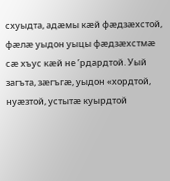схуыдта, адӕмы кӕй фӕдзӕхстой, фӕлӕ уыдон уыцы фӕдзӕхстмӕ сӕ хъус кӕй не ’рдардтой. Уый загъта, зӕгъгӕ, уыдон «хордтой, нуӕзтой, устытӕ куырдтой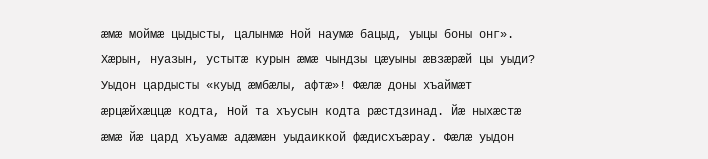ӕмӕ моймӕ цыдысты, цалынмӕ Ной наумӕ бацыд, уыцы боны онг». Хӕрын, нуазын, устытӕ курын ӕмӕ чындзы цӕуыны ӕвзӕрӕй цы уыди? Уыдон цардысты «куыд ӕмбӕлы, афтӕ»! Фӕлӕ доны хъаймӕт ӕрцӕйхӕццӕ кодта, Ной та хъусын кодта рӕстдзинад. Йӕ ныхӕстӕ ӕмӕ йӕ цард хъуамӕ адӕмӕн уыдаиккой фӕдисхъӕрау. Фӕлӕ уыдон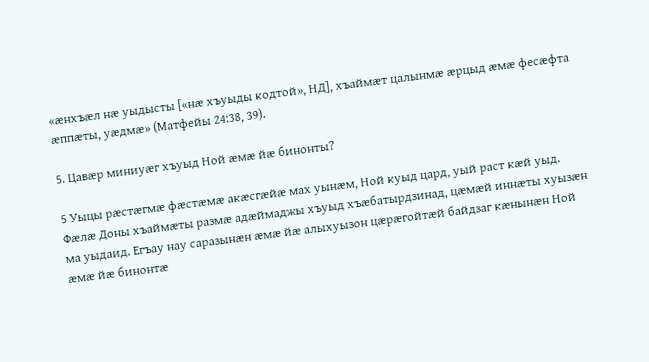«ӕнхъӕл нӕ уыдысты [«нӕ хъуыды кодтой», НД], хъаймӕт цалынмӕ ӕрцыд ӕмӕ фесӕфта ӕппӕты, уӕдмӕ» (Матфейы 24:38, 39).

5. Цавӕр миниуӕг хъуыд Ной ӕмӕ йӕ бинонты?

5 Уыцы рӕстӕгмӕ фӕстӕмӕ акӕсгӕйӕ мах уынӕм, Ной куыд цард, уый раст кӕй уыд. Фӕлӕ Доны хъаймӕты размӕ адӕймаджы хъуыд хъӕбатырдзинад, цӕмӕй иннӕты хуызӕн ма уыдаид. Егъау нау саразынӕн ӕмӕ йӕ алыхуызон цӕрӕгойтӕй байдзаг кӕнынӕн Ной ӕмӕ йӕ бинонтӕ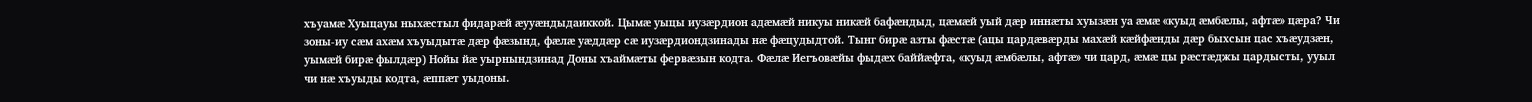хъуамӕ Хуыцауы ныхӕстыл фидарӕй ӕууӕндыдаиккой. Цымӕ уыцы иузӕрдион адӕмӕй никуы никӕй бафӕндыд, цӕмӕй уый дӕр иннӕты хуызӕн уа ӕмӕ «куыд ӕмбӕлы, афтӕ» цӕра? Чи зоны-иу сӕм ахӕм хъуыдытӕ дӕр фӕзынд, фӕлӕ уӕддӕр сӕ иузӕрдиондзинады нӕ фӕцудыдтой. Тынг бирӕ азты фӕстӕ (ацы цардӕвӕрды махӕй кӕйфӕнды дӕр быхсын цас хъӕудзӕн, уымӕй бирӕ фылдӕр) Нойы йӕ уырнындзинад Доны хъаймӕты фервӕзын кодта. Фӕлӕ Иегъовӕйы фыдӕх баййӕфта, «куыд ӕмбӕлы, афтӕ» чи цард, ӕмӕ цы рӕстӕджы цардысты, ууыл чи нӕ хъуыды кодта, ӕппӕт уыдоны.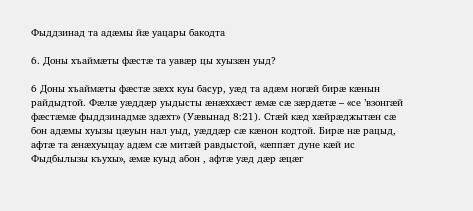Фыддзинад та адӕмы йӕ уацары бакодта

6. Доны хъаймӕты фӕстӕ та уавӕр цы хуызӕн уыд?

6 Доны хъаймӕты фӕстӕ зӕхх куы басур, уӕд та адӕм ногӕй бирӕ кӕнын райдыдтой. Фӕлӕ уӕддӕр уыдысты ӕнӕххӕст ӕмӕ сӕ зӕрдӕтӕ – «се ’взонгӕй фӕстӕмӕ фыддзинадмӕ здӕхт» (Уӕвынад 8:21). Стӕй кӕд хӕйрӕджытӕн сӕ бон адӕмы хуызы цӕуын нал уыд, уӕддӕр сӕ кӕнон кодтой. Бирӕ нӕ рацыд, афтӕ та ӕнӕхуыцау адӕм сӕ митӕй равдыстой, «ӕппӕт дуне кӕй ис Фыдбылызы къухы», ӕмӕ куыд абон , афтӕ уӕд дӕр ӕцӕг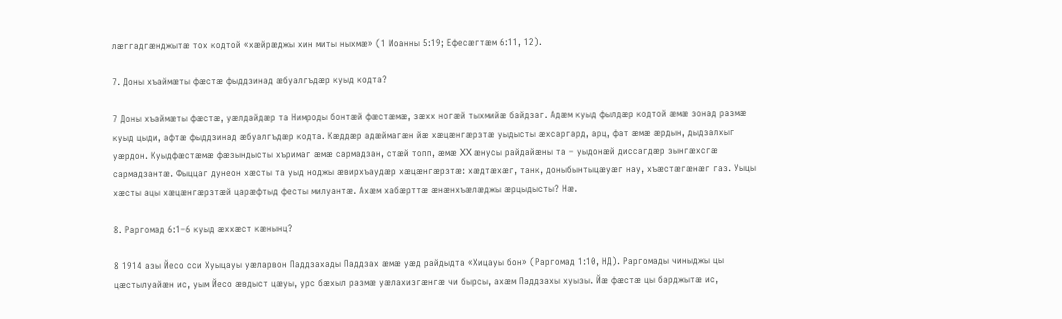лӕггадгӕнджытӕ тох кодтой «хӕйрӕджы хин миты ныхмӕ» (1 Иоанны 5:19; Ефесӕгтӕм 6:11, 12).

7. Доны хъаймӕты фӕстӕ фыддзинад ӕбуалгъдӕр куыд кодта?

7 Доны хъаймӕты фӕстӕ, уӕлдайдӕр та Нимроды бонтӕй фӕстӕмӕ, зӕхх ногӕй тыхмийӕ байдзаг. Адӕм куыд фылдӕр кодтой ӕмӕ зонад размӕ куыд цыди, афтӕ фыддзинад ӕбуалгъдӕр кодта. Кӕддӕр адӕймагӕн йӕ хӕцӕнгӕрзтӕ уыдысты ӕхсаргард, арц, фат ӕмӕ ӕрдын, дыдзалхыг уӕрдон. Куыдфӕстӕмӕ фӕзындысты хъримаг ӕмӕ сармадзан, стӕй топп, ӕмӕ XX ӕнусы райдайӕны та – уыдонӕй диссагдӕр зынгӕхсгӕ сармадзантӕ. Фыццаг дунеон хӕсты та уыд ноджы ӕвирхъаудӕр хӕцӕнгӕрзтӕ: хӕдтӕхӕг, танк, доныбынтыцӕуӕг нау, хъӕстӕгӕнӕг газ. Уыцы хӕсты ацы хӕцӕнгӕрзтӕй царӕфтыд фесты милуантӕ. Ахӕм хабӕрттӕ ӕнӕнхъӕлӕджы ӕрцыдысты? Нӕ.

8. Раргомад 6:1–6 куыд ӕххӕст кӕнынц?

8 1914 азы Йесо сси Хуыцауы уӕларвон Паддзахады Паддзах ӕмӕ уӕд райдыдта «Хицауы бон» (Раргомад 1:10, НД). Раргомады чиныджы цы цӕстылуайӕн ис, уым Йесо ӕвдыст цӕуы, урс бӕхыл размӕ уӕлахизгӕнгӕ чи бырсы, ахӕм Паддзахы хуызы. Йӕ фӕстӕ цы барджытӕ ис,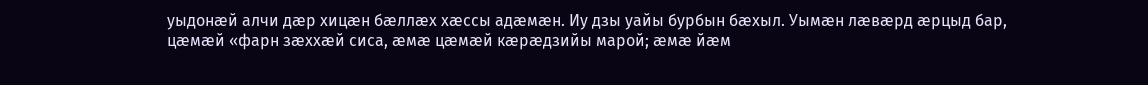уыдонӕй алчи дӕр хицӕн бӕллӕх хӕссы адӕмӕн. Иу дзы уайы бурбын бӕхыл. Уымӕн лӕвӕрд ӕрцыд бар, цӕмӕй «фарн зӕххӕй сиса, ӕмӕ цӕмӕй кӕрӕдзийы марой; ӕмӕ йӕм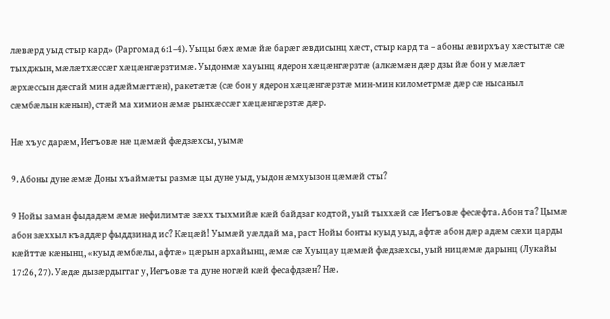лӕвӕрд уыд стыр кард» (Раргомад 6:1–4). Уыцы бӕх ӕмӕ йӕ барӕг ӕвдисынц хӕст, стыр кард та – абоны ӕвирхъау хӕстытӕ сӕ тыхджын, мӕлӕтхӕссӕг хӕцӕнгӕрзтимӕ. Уыдонмӕ хауынц ядерон хӕцӕнгӕрзтӕ (алкӕмӕн дӕр дзы йӕ бон у мӕлӕт ӕрхӕссын дӕсгай мин адӕймӕгтӕн), ракетӕтӕ (сӕ бон у ядерон хӕцӕнгӕрзтӕ мин-мин километрмӕ дӕр сӕ нысаныл сӕмбӕлын кӕнын), стӕй ма химион ӕмӕ рынхӕссӕг хӕцӕнгӕрзтӕ дӕр.

Нӕ хъус дарӕм, Иегъовӕ нӕ цӕмӕй фӕдзӕхсы, уымӕ

9. Абоны дуне ӕмӕ Доны хъаймӕты размӕ цы дуне уыд, уыдон ӕмхуызон цӕмӕй сты?

9 Нойы заман фыдадӕм ӕмӕ нефилимтӕ зӕхх тыхмийӕ кӕй байдзаг кодтой, уый тыххӕй сӕ Иегъовӕ фесӕфта. Абон та? Цымӕ абон зӕххыл къаддӕр фыддзинад ис? Кӕцӕй! Уымӕй уӕлдай ма, раст Нойы бонты куыд уыд, афтӕ абон дӕр адӕм сӕхи царды кӕйттӕ кӕнынц, «куыд ӕмбӕлы, афтӕ» цӕрын архайынц, ӕмӕ сӕ Хуыцау цӕмӕй фӕдзӕхсы, уый ницӕмӕ дарынц (Лукайы 17:26, 27). Уӕдӕ дызӕрдыггаг у, Иегъовӕ та дуне ногӕй кӕй фесафдзӕн? Нӕ.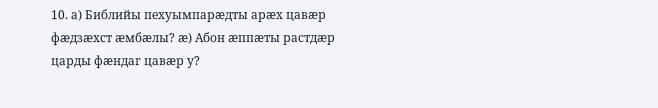10. а) Библийы пехуымпарӕдты арӕх цавӕр фӕдзӕхст ӕмбӕлы? ӕ) Абон ӕппӕты растдӕр царды фӕндаг цавӕр у?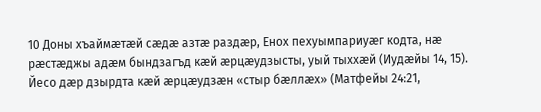10 Доны хъаймӕтӕй сӕдӕ азтӕ раздӕр, Енох пехуымпариуӕг кодта, нӕ рӕстӕджы адӕм бындзагъд кӕй ӕрцӕудзысты, уый тыххӕй (Иудӕйы 14, 15). Йесо дӕр дзырдта кӕй ӕрцӕудзӕн «стыр бӕллӕх» (Матфейы 24:21,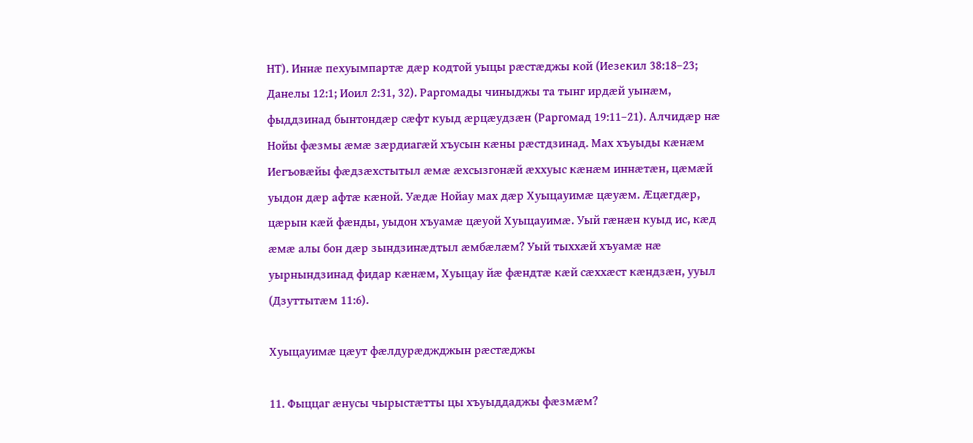НТ). Иннӕ пехуымпартӕ дӕр кодтой уыцы рӕстӕджы кой (Иезекил 38:18–23; Данелы 12:1; Иоил 2:31, 32). Раргомады чиныджы та тынг ирдӕй уынӕм, фыддзинад бынтондӕр сӕфт куыд ӕрцӕудзӕн (Раргомад 19:11–21). Алчидӕр нӕ Нойы фӕзмы ӕмӕ зӕрдиагӕй хъусын кӕны рӕстдзинад. Мах хъуыды кӕнӕм Иегъовӕйы фӕдзӕхстытыл ӕмӕ ӕхсызгонӕй ӕххуыс кӕнӕм иннӕтӕн, цӕмӕй уыдон дӕр афтӕ кӕной. Уӕдӕ Нойау мах дӕр Хуыцауимӕ цӕуӕм. Ӕцӕгдӕр, цӕрын кӕй фӕнды, уыдон хъуамӕ цӕуой Хуыцауимӕ. Уый гӕнӕн куыд ис, кӕд ӕмӕ алы бон дӕр зындзинӕдтыл ӕмбӕлӕм? Уый тыххӕй хъуамӕ нӕ уырнындзинад фидар кӕнӕм, Хуыцау йӕ фӕндтӕ кӕй сӕххӕст кӕндзӕн, ууыл (Дзуттытӕм 11:6).

Хуыцауимӕ цӕут фӕлдурӕджджын рӕстӕджы

11. Фыццаг ӕнусы чырыстӕтты цы хъуыддаджы фӕзмӕм?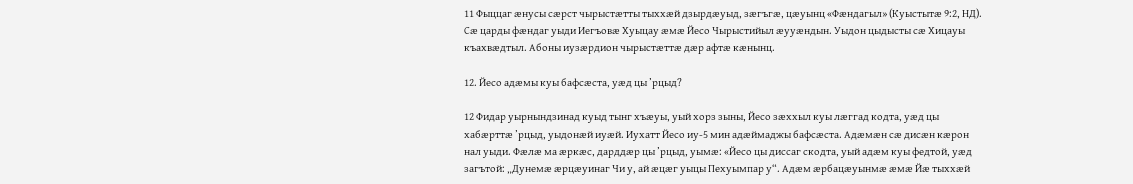11 Фыццаг ӕнусы сӕрст чырыстӕтты тыххӕй дзырдӕуыд, зӕгъгӕ, цӕуынц «Фӕндагыл» (Куыстытӕ 9:2, НД). Сӕ царды фӕндаг уыди Иегъовӕ Хуыцау ӕмӕ Йесо Чырыстийыл ӕууӕндын. Уыдон цыдысты сӕ Хицауы къахвӕдтыл. Абоны иузӕрдион чырыстӕттӕ дӕр афтӕ кӕнынц.

12. Йесо адӕмы куы бафсӕста, уӕд цы ’рцыд?

12 Фидар уырнындзинад куыд тынг хъӕуы, уый хорз зыны, Йесо зӕххыл куы лӕггад кодта, уӕд цы хабӕрттӕ ’рцыд, уыдонӕй иуӕй. Иухатт Йесо иу-5 мин адӕймаджы бафсӕста. Адӕмӕн сӕ дисӕн кӕрон нал уыди. Фӕлӕ ма ӕркӕс, дарддӕр цы ’рцыд, уымӕ: «Йесо цы диссаг скодта, уый адӕм куы федтой, уӕд загътой: „Дунемӕ ӕрцӕуинаг Чи у, ай ӕцӕг уыцы Пехуымпар у“. Адӕм ӕрбацӕуынмӕ ӕмӕ Йӕ тыххӕй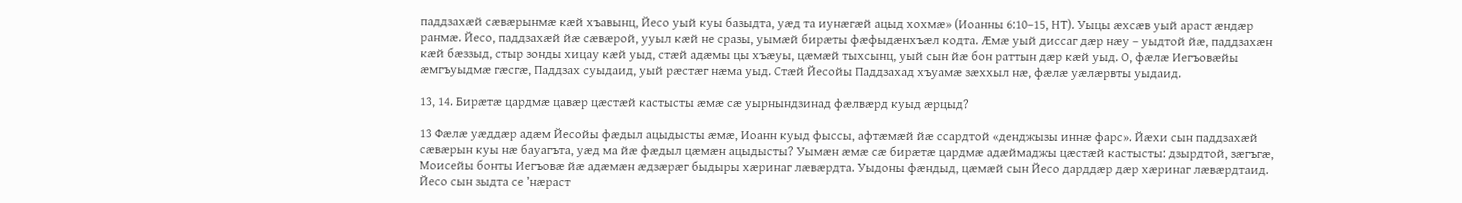паддзахӕй сӕвӕрынмӕ кӕй хъавынц, Йесо уый куы базыдта, уӕд та иунӕгӕй ацыд хохмӕ» (Иоанны 6:10–15, НТ). Уыцы ӕхсӕв уый араст ӕндӕр ранмӕ. Йесо, паддзахӕй йӕ сӕвӕрой, ууыл кӕй не сразы, уымӕй бирӕты фӕфыдӕнхъӕл кодта. Ӕмӕ уый диссаг дӕр нӕу – уыдтой йӕ, паддзахӕн кӕй бӕззыд, стыр зонды хицау кӕй уыд, стӕй адӕмы цы хъӕуы, цӕмӕй тыхсынц, уый сын йӕ бон раттын дӕр кӕй уыд. О, фӕлӕ Иегъовӕйы ӕмгъуыдмӕ гӕсгӕ, Паддзах суыдаид, уый рӕстӕг нӕма уыд. Стӕй Йесойы Паддзахад хъуамӕ зӕххыл нӕ, фӕлӕ уӕлӕрвты уыдаид.

13, 14. Бирӕтӕ цардмӕ цавӕр цӕстӕй кастысты ӕмӕ сӕ уырнындзинад фӕлвӕрд куыд ӕрцыд?

13 Фӕлӕ уӕддӕр адӕм Йесойы фӕдыл ацыдысты ӕмӕ, Иоанн куыд фыссы, афтӕмӕй йӕ ссардтой «денджызы иннӕ фарс». Йӕхи сын паддзахӕй сӕвӕрын куы нӕ бауагъта, уӕд ма йӕ фӕдыл цӕмӕн ацыдысты? Уымӕн ӕмӕ сӕ бирӕтӕ цардмӕ адӕймаджы цӕстӕй кастысты: дзырдтой, зӕгъгӕ, Моисейы бонты Иегъовӕ йӕ адӕмӕн ӕдзӕрӕг быдыры хӕринаг лӕвӕрдта. Уыдоны фӕндыд, цӕмӕй сын Йесо дарддӕр дӕр хӕринаг лӕвӕрдтаид. Йесо сын зыдта се ’нӕраст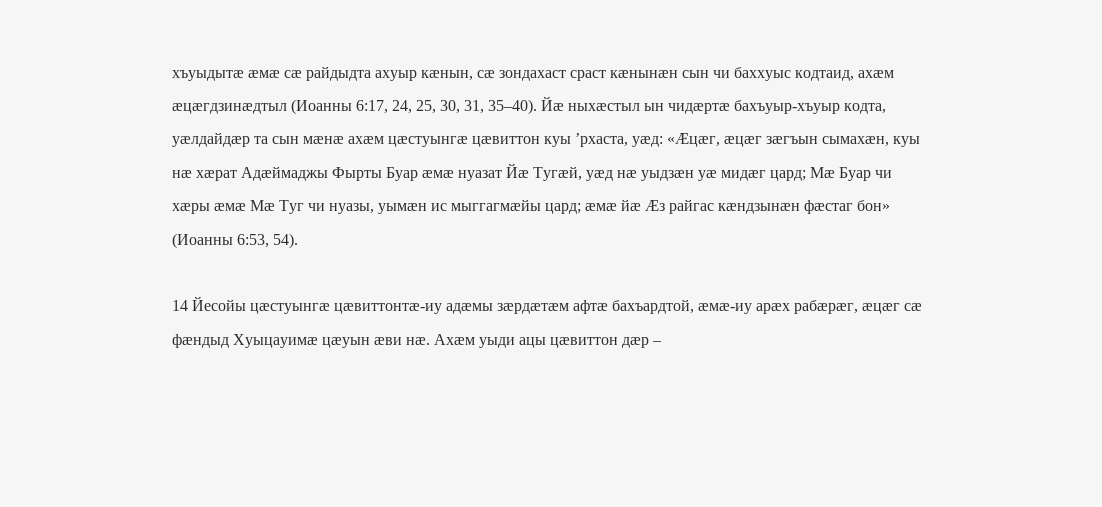хъуыдытӕ ӕмӕ сӕ райдыдта ахуыр кӕнын, сӕ зондахаст сраст кӕнынӕн сын чи баххуыс кодтаид, ахӕм ӕцӕгдзинӕдтыл (Иоанны 6:17, 24, 25, 30, 31, 35–40). Йӕ ныхӕстыл ын чидӕртӕ бахъуыр-хъуыр кодта, уӕлдайдӕр та сын мӕнӕ ахӕм цӕстуынгӕ цӕвиттон куы ’рхаста, уӕд: «Ӕцӕг, ӕцӕг зӕгъын сымахӕн, куы нӕ хӕрат Адӕймаджы Фырты Буар ӕмӕ нуазат Йӕ Тугӕй, уӕд нӕ уыдзӕн уӕ мидӕг цард; Мӕ Буар чи хӕры ӕмӕ Мӕ Туг чи нуазы, уымӕн ис мыггагмӕйы цард; ӕмӕ йӕ Ӕз райгас кӕндзынӕн фӕстаг бон» (Иоанны 6:53, 54).

14 Йесойы цӕстуынгӕ цӕвиттонтӕ-иу адӕмы зӕрдӕтӕм афтӕ бахъардтой, ӕмӕ-иу арӕх рабӕрӕг, ӕцӕг сӕ фӕндыд Хуыцауимӕ цӕуын ӕви нӕ. Ахӕм уыди ацы цӕвиттон дӕр –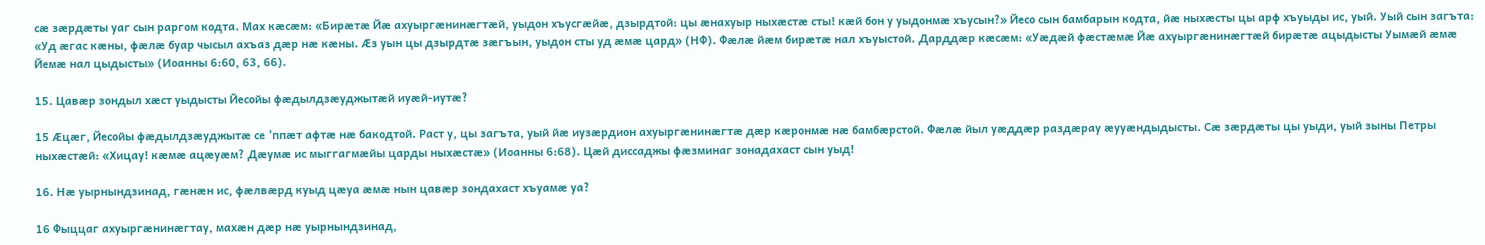сӕ зӕрдӕты уаг сын раргом кодта. Мах кӕсӕм: «Бирӕтӕ Йӕ ахуыргӕнинӕгтӕй, уыдон хъусгӕйӕ, дзырдтой: цы ӕнахуыр ныхӕстӕ сты! кӕй бон у уыдонмӕ хъусын?» Йесо сын бамбарын кодта, йӕ ныхӕсты цы арф хъуыды ис, уый. Уый сын загъта: «Уд ӕгас кӕны, фӕлӕ буар чысыл ахъаз дӕр нӕ кӕны. Ӕз уын цы дзырдтӕ зӕгъын, уыдон сты уд ӕмӕ цард» (НФ). Фӕлӕ йӕм бирӕтӕ нал хъуыстой. Дарддӕр кӕсӕм: «Уӕдӕй фӕстӕмӕ Йӕ ахуыргӕнинӕгтӕй бирӕтӕ ацыдысты Уымӕй ӕмӕ Йемӕ нал цыдысты» (Иоанны 6:60, 63, 66).

15. Цавӕр зондыл хӕст уыдысты Йесойы фӕдылдзӕуджытӕй иуӕй-иутӕ?

15 Ӕцӕг, Йесойы фӕдылдзӕуджытӕ се ’ппӕт афтӕ нӕ бакодтой. Раст у, цы загъта, уый йӕ иузӕрдион ахуыргӕнинӕгтӕ дӕр кӕронмӕ нӕ бамбӕрстой. Фӕлӕ йыл уӕддӕр раздӕрау ӕууӕндыдысты. Сӕ зӕрдӕты цы уыди, уый зыны Петры ныхӕстӕй: «Хицау! кӕмӕ ацӕуӕм? Дӕумӕ ис мыггагмӕйы царды ныхӕстӕ» (Иоанны 6:68). Цӕй диссаджы фӕзминаг зонадахаст сын уыд!

16. Нӕ уырнындзинад, гӕнӕн ис, фӕлвӕрд куыд цӕуа ӕмӕ нын цавӕр зондахаст хъуамӕ уа?

16 Фыццаг ахуыргӕнинӕгтау, махӕн дӕр нӕ уырнындзинад,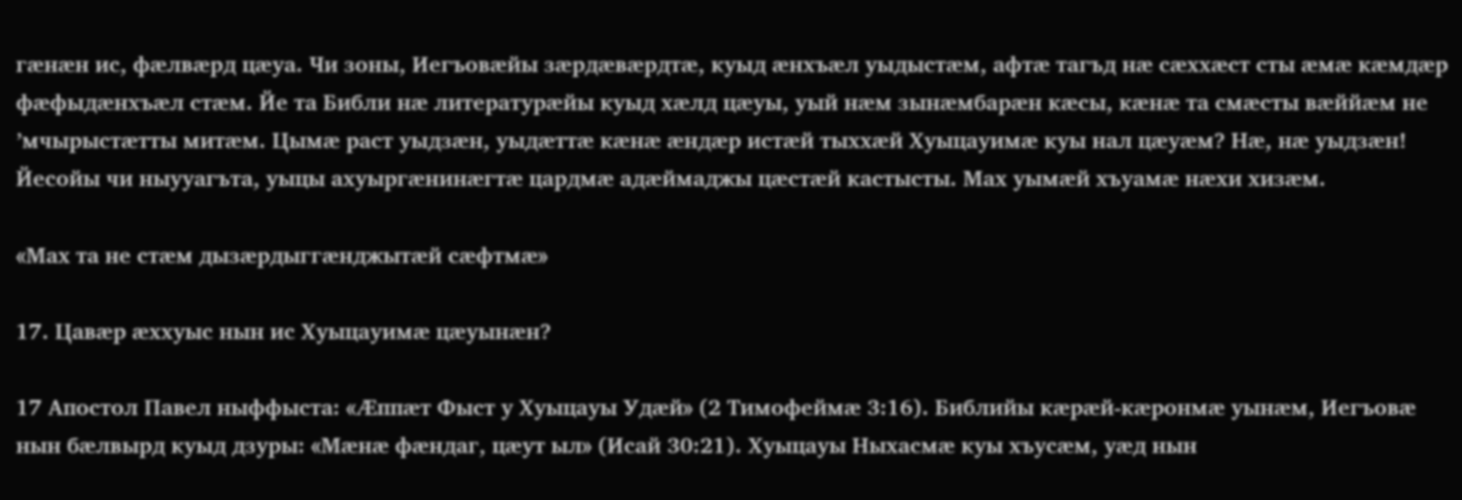гӕнӕн ис, фӕлвӕрд цӕуа. Чи зоны, Иегъовӕйы зӕрдӕвӕрдтӕ, куыд ӕнхъӕл уыдыстӕм, афтӕ тагъд нӕ сӕххӕст сты ӕмӕ кӕмдӕр фӕфыдӕнхъӕл стӕм. Йе та Библи нӕ литературӕйы куыд хӕлд цӕуы, уый нӕм зынӕмбарӕн кӕсы, кӕнӕ та смӕсты вӕййӕм не ’мчырыстӕтты митӕм. Цымӕ раст уыдзӕн, уыдӕттӕ кӕнӕ ӕндӕр истӕй тыххӕй Хуыцауимӕ куы нал цӕуӕм? Нӕ, нӕ уыдзӕн! Йесойы чи ныууагъта, уыцы ахуыргӕнинӕгтӕ цардмӕ адӕймаджы цӕстӕй кастысты. Мах уымӕй хъуамӕ нӕхи хизӕм.

«Мах та не стӕм дызӕрдыггӕнджытӕй сӕфтмӕ»

17. Цавӕр ӕххуыс нын ис Хуыцауимӕ цӕуынӕн?

17 Апостол Павел ныффыста: «Ӕппӕт Фыст у Хуыцауы Удӕй» (2 Тимофеймӕ 3:16). Библийы кӕрӕй-кӕронмӕ уынӕм, Иегъовӕ нын бӕлвырд куыд дзуры: «Мӕнӕ фӕндаг, цӕут ыл» (Исай 30:21). Хуыцауы Ныхасмӕ куы хъусӕм, уӕд нын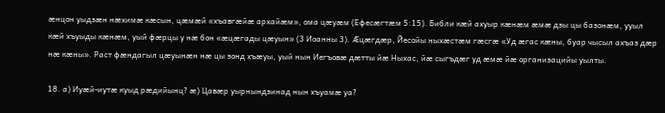ӕнцон уыдзӕн нӕхимӕ кӕсын, цӕмӕй «хъавгӕйӕ архайӕм», ома цӕуӕм (Ефесӕгтӕм 5:15). Библи кӕй ахуыр кӕнӕм ӕмӕ дзы цы базонӕм, ууыл кӕй хъуыды кӕнӕм, уый фӕрцы у нӕ бон «ӕцӕгады цӕуын» (3 Иоанны 3). Ӕцӕгдӕр, Йесойы ныхӕстӕм гӕсгӕ «Уд ӕгас кӕны, буар чысыл ахъаз дӕр нӕ кӕны». Раст фӕндагыл цӕуынӕн нӕ цы зонд хъӕуы, уый нын Иегъовӕ дӕтты йӕ Ныхас, йӕ сыгъдӕг уд ӕмӕ йӕ организацийы уылты.

18. а) Иуӕй-иутӕ куыд рӕдийынц? ӕ) Цавӕр уырнындзинад нын хъуамӕ уа?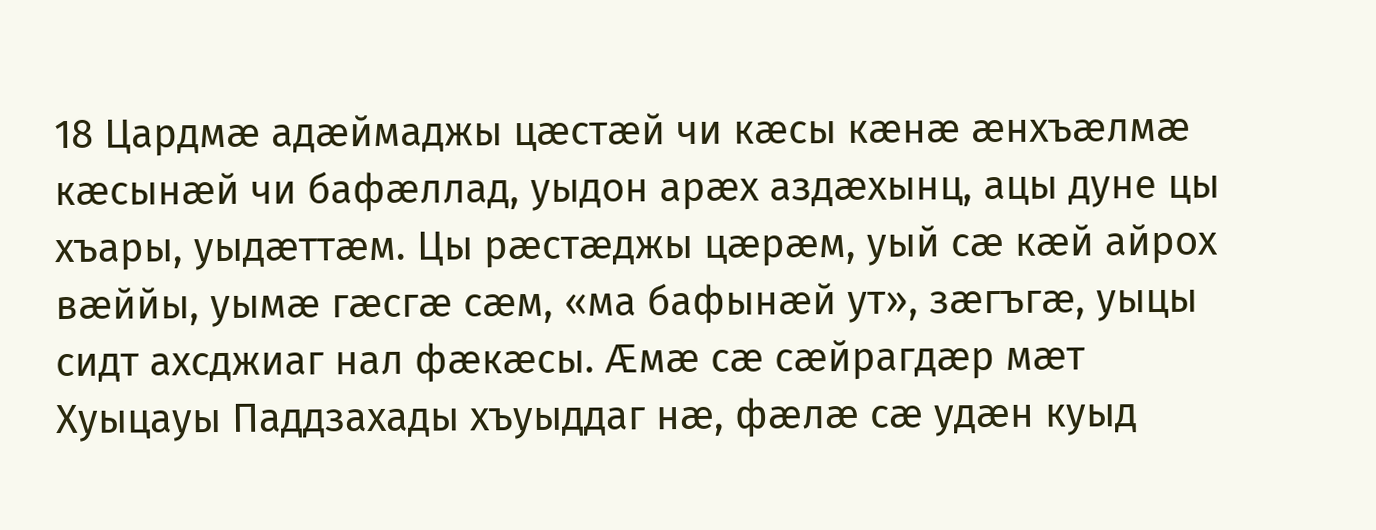18 Цардмӕ адӕймаджы цӕстӕй чи кӕсы кӕнӕ ӕнхъӕлмӕ кӕсынӕй чи бафӕллад, уыдон арӕх аздӕхынц, ацы дуне цы хъары, уыдӕттӕм. Цы рӕстӕджы цӕрӕм, уый сӕ кӕй айрох вӕййы, уымӕ гӕсгӕ сӕм, «ма бафынӕй ут», зӕгъгӕ, уыцы сидт ахсджиаг нал фӕкӕсы. Ӕмӕ сӕ сӕйрагдӕр мӕт Хуыцауы Паддзахады хъуыддаг нӕ, фӕлӕ сӕ удӕн куыд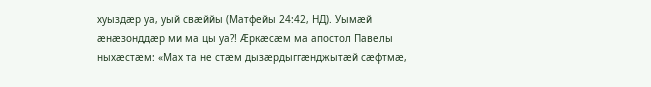хуыздӕр уа, уый свӕййы (Матфейы 24:42, НД). Уымӕй ӕнӕзонддӕр ми ма цы уа?! Ӕркӕсӕм ма апостол Павелы ныхӕстӕм: «Мах та не стӕм дызӕрдыггӕнджытӕй сӕфтмӕ,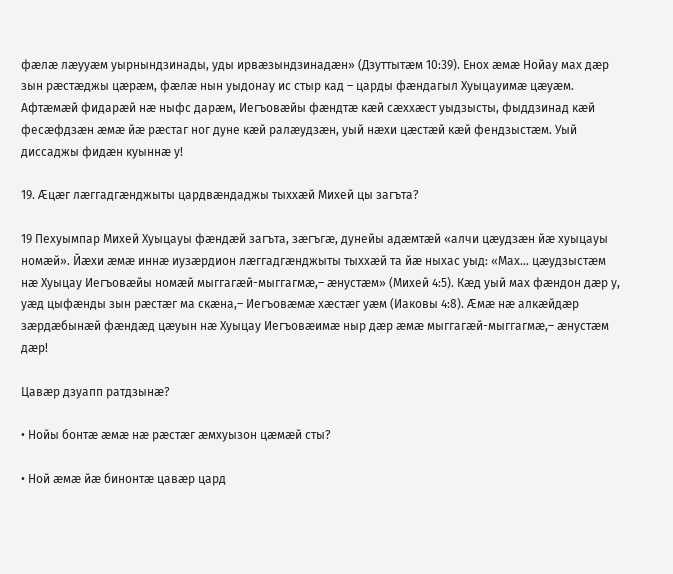фӕлӕ лӕууӕм уырнындзинады, уды ирвӕзындзинадӕн» (Дзуттытӕм 10:39). Енох ӕмӕ Нойау мах дӕр зын рӕстӕджы цӕрӕм, фӕлӕ нын уыдонау ис стыр кад – царды фӕндагыл Хуыцауимӕ цӕуӕм. Афтӕмӕй фидарӕй нӕ ныфс дарӕм, Иегъовӕйы фӕндтӕ кӕй сӕххӕст уыдзысты, фыддзинад кӕй фесӕфдзӕн ӕмӕ йӕ рӕстаг ног дуне кӕй ралӕудзӕн, уый нӕхи цӕстӕй кӕй фендзыстӕм. Уый диссаджы фидӕн куыннӕ у!

19. Ӕцӕг лӕггадгӕнджыты цардвӕндаджы тыххӕй Михей цы загъта?

19 Пехуымпар Михей Хуыцауы фӕндӕй загъта, зӕгъгӕ, дунейы адӕмтӕй «алчи цӕудзӕн йӕ хуыцауы номӕй». Йӕхи ӕмӕ иннӕ иузӕрдион лӕггадгӕнджыты тыххӕй та йӕ ныхас уыд: «Мах... цӕудзыстӕм нӕ Хуыцау Иегъовӕйы номӕй мыггагӕй-мыггагмӕ,– ӕнустӕм» (Михей 4:5). Кӕд уый мах фӕндон дӕр у, уӕд цыфӕнды зын рӕстӕг ма скӕна,– Иегъовӕмӕ хӕстӕг уӕм (Иаковы 4:8). Ӕмӕ нӕ алкӕйдӕр зӕрдӕбынӕй фӕндӕд цӕуын нӕ Хуыцау Иегъовӕимӕ ныр дӕр ӕмӕ мыггагӕй-мыггагмӕ,– ӕнустӕм дӕр!

Цавӕр дзуапп ратдзынӕ?

• Нойы бонтӕ ӕмӕ нӕ рӕстӕг ӕмхуызон цӕмӕй сты?

• Ной ӕмӕ йӕ бинонтӕ цавӕр цард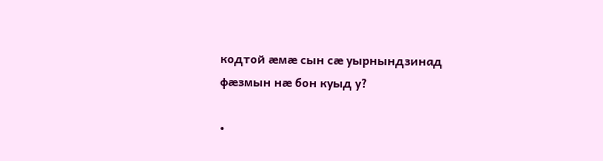кодтой ӕмӕ сын сӕ уырнындзинад фӕзмын нӕ бон куыд у?

•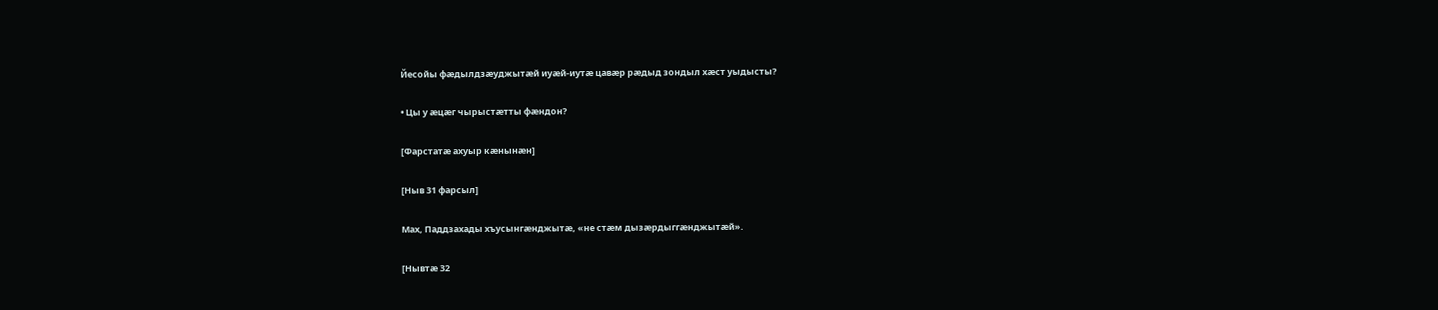Йесойы фӕдылдзӕуджытӕй иуӕй-иутӕ цавӕр рӕдыд зондыл хӕст уыдысты?

• Цы у ӕцӕг чырыстӕтты фӕндон?

[Фарстатӕ ахуыр кӕнынӕн]

[Ныв 31 фарсыл]

Мах, Паддзахады хъусынгӕнджытӕ, «не стӕм дызӕрдыггӕнджытӕй».

[Нывтӕ 32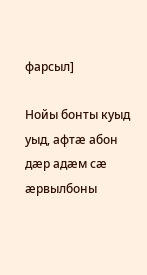фарсыл]

Нойы бонты куыд уыд, афтӕ абон дӕр адӕм сӕ ӕрвылбоны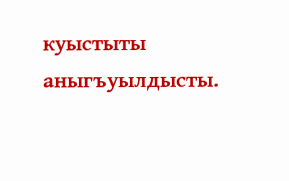куыстыты аныгъуылдысты.